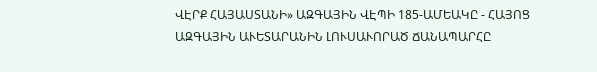ՎԷՐՔ ՀԱՅԱՍՏԱՆԻ» ԱԶԳԱՅԻՆ ՎԷՊԻ 185-ԱՄԵԱԿԸ - ՀԱՅՈՑ ԱԶԳԱՅԻՆ ԱՒԵՏԱՐԱՆԻՆ ԼՈՒՍԱՒՈՐԱԾ ՃԱՆԱՊԱՐՀԸ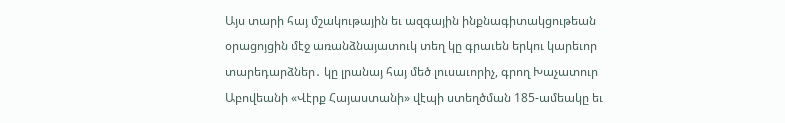Այս տարի հայ մշակութային եւ ազգային ինքնագիտակցութեան օրացոյցին մէջ առանձնայատուկ տեղ կը գրաւեն երկու կարեւոր տարեդարձներ․ կը լրանայ հայ մեծ լուսաւորիչ, գրող Խաչատուր Աբովեանի «Վէրք Հայաստանի» վէպի ստեղծման 185-ամեակը եւ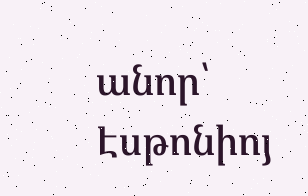անոր՝ Էսթոնիոյ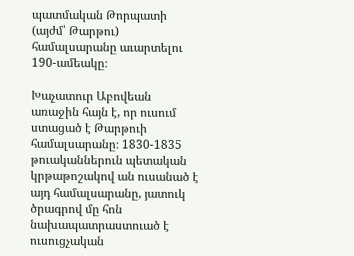պատմական Թորպատի (այժմ՝ Թարթու) համալսարանը աւարտելու 190-ամեակը։

Խաչատուր Աբովեան առաջին հայն է, որ ուսում ստացած է Թարթուի համալսարանը։ 1830-1835 թուականներուն պետական կրթաթոշակով ան ուսանած է այդ համալսարանը, յատուկ ծրագրով մը հոն նախապատրաստուած է ուսուցչական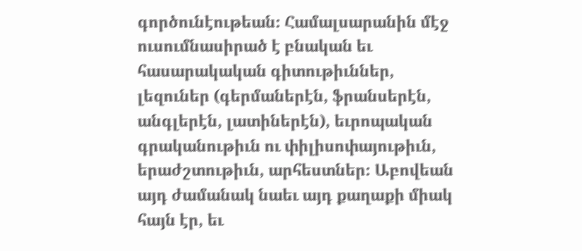գործունէութեան։ Համալսարանին մէջ ուսումնասիրած է բնական եւ հասարակական գիտութիւններ, լեզուներ (գերմաներէն, ֆրանսերէն, անգլերէն, լատիներէն), եւրոպական գրականութիւն ու փիլիսոփայութիւն, երաժշտութիւն, արհեստներ։ Աբովեան այդ ժամանակ նաեւ այդ քաղաքի միակ հայն էր, եւ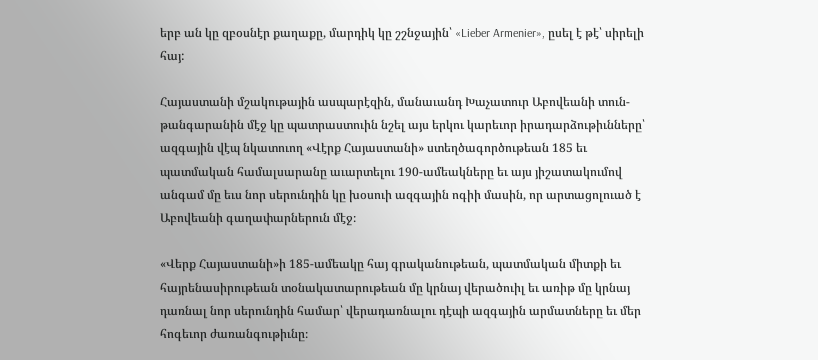երբ ան կը զբօսնէր քաղաքը, մարդիկ կը շշնջային՝ «Lieber Armenier», ըսել է թէ՝ սիրելի հայ:

Հայաստանի մշակութային ասպարէզին, մանաւանդ Խաչատուր Աբովեանի տուն-թանգարանին մէջ կը պատրաստուին նշել այս երկու կարեւոր իրադարձութիւնները՝ ազգային վէպ նկատուող «Վէրք Հայաստանի» ստեղծագործութեան 185 եւ պատմական համալսարանը աւարտելու 190-ամեակները եւ այս յիշատակումով անգամ մը եւս նոր սերունդին կը խօսուի ազգային ոգիի մասին, որ արտացոլուած է Աբովեանի գաղափարներուն մէջ։

«Վերք Հայաստանի»ի 185-ամեակը հայ գրականութեան, պատմական միտքի եւ հայրենասիրութեան տօնակատարութեան մը կրնայ վերածուիլ եւ առիթ մը կրնայ դառնալ նոր սերունդին համար՝ վերադառնալու դէպի ազգային արմատները եւ մեր հոգեւոր ժառանգութիւնը։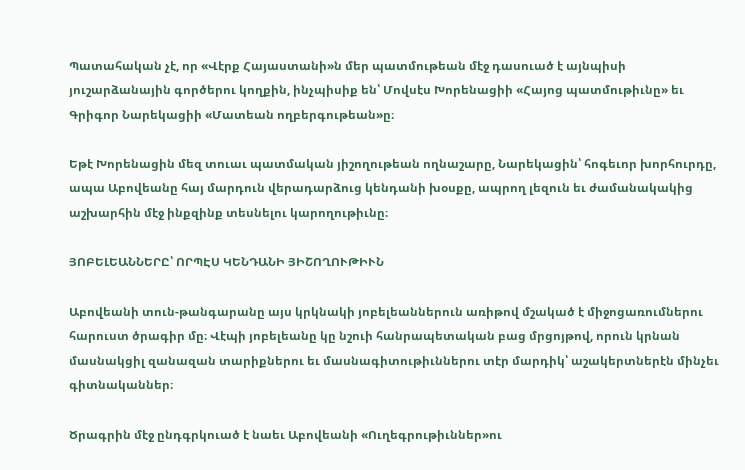Պատահական չէ, որ «Վէրք Հայաստանի»ն մեր պատմութեան մէջ դասուած է այնպիսի յուշարձանային գործերու կողքին, ինչպիսիք են՝ Մովսէս Խորենացիի «Հայոց պատմութիւնը» եւ Գրիգոր Նարեկացիի «Մատեան ողբերգութեան»ը։

Եթէ Խորենացին մեզ տուաւ պատմական յիշողութեան ողնաշարը, Նարեկացին՝ հոգեւոր խորհուրդը, ապա Աբովեանը հայ մարդուն վերադարձուց կենդանի խօսքը, ապրող լեզուն եւ ժամանակակից աշխարհին մէջ ինքզինք տեսնելու կարողութիւնը։

ՅՈԲԵԼԵԱՆՆԵՐԸ՝ ՈՐՊԷՍ ԿԵՆԴԱՆԻ ՅԻՇՈՂՈՒԹԻՒՆ

Աբովեանի տուն-թանգարանը այս կրկնակի յոբելեաններուն առիթով մշակած է միջոցառումներու հարուստ ծրագիր մը։ Վէպի յոբելեանը կը նշուի հանրապետական բաց մրցոյթով, որուն կրնան մասնակցիլ զանազան տարիքներու եւ մասնագիտութիւններու տէր մարդիկ՝ աշակերտներէն մինչեւ գիտնականներ։

Ծրագրին մէջ ընդգրկուած է նաեւ Աբովեանի «Ուղեգրութիւններ»ու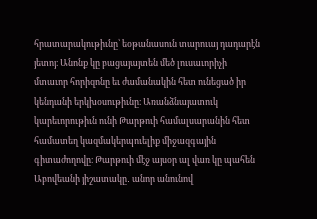հրատարակութիւնը՝ եօթանասուն տարուայ դադարէն յետոյ։ Անոնք կը բացայայտեն մեծ լուսաւորիչի մտաւոր հորիզոնը եւ ժամանակին հետ ունեցած իր կենդանի երկխօսութիւնը։ Առանձնայատուկ կարեւորութիւն ունի Թարթուի համալսարանին հետ համատեղ կազմակերպուելիք միջազգային գիտաժողովը։ Թարթուի մէջ այսօր ալ վառ կը պահեն Աբովեանի յիշատակը․ անոր անունով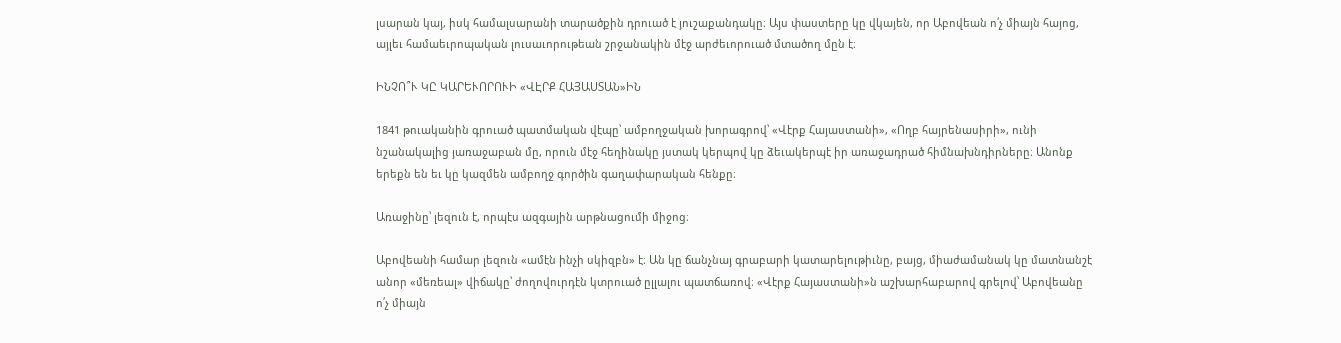լսարան կայ, իսկ համալսարանի տարածքին դրուած է յուշաքանդակը։ Այս փաստերը կը վկայեն, որ Աբովեան ո՛չ միայն հայոց, այլեւ համաեւրոպական լուսաւորութեան շրջանակին մէջ արժեւորուած մտածող մըն է։

ԻՆՉՈ՞Ւ ԿԸ ԿԱՐԵՒՈՐՈՒԻ «ՎԷՐՔ ՀԱՅԱՍՏԱՆ»ԻՆ

1841 թուականին գրուած պատմական վէպը՝ ամբողջական խորագրով՝ «Վէրք Հայաստանի», «Ողբ հայրենասիրի», ունի նշանակալից յառաջաբան մը, որուն մէջ հեղինակը յստակ կերպով կը ձեւակերպէ իր առաջադրած հիմնախնդիրները։ Անոնք երեքն են եւ կը կազմեն ամբողջ գործին գաղափարական հենքը։

Առաջինը՝ լեզուն է, որպէս ազգային արթնացումի միջոց։

Աբովեանի համար լեզուն «ամէն ինչի սկիզբն» է։ Ան կը ճանչնայ գրաբարի կատարելութիւնը, բայց, միաժամանակ կը մատնանշէ անոր «մեռեալ» վիճակը՝ ժողովուրդէն կտրուած ըլլալու պատճառով։ «Վէրք Հայաստանի»ն աշխարհաբարով գրելով՝ Աբովեանը ո՛չ միայն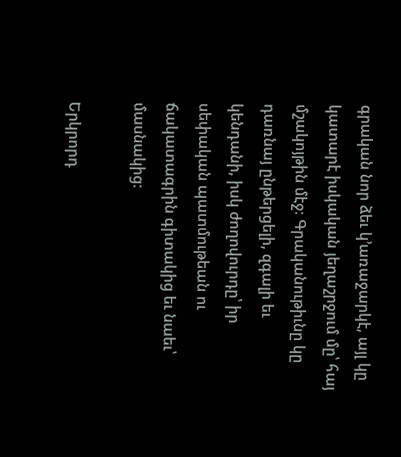գրական նոր ձեւ կ՚առաջարկէ, այլ կը կատարէ իսկական յեղաշրջում մը՝ հայ մշակոյթին մէջ։ Գրականութիւնը կը դառնայ ընթերցելի, զգալի եւ կենդանի, իսկ ժողովուրդը՝ իր սեփական պատմութեան ու ճակատագրին գիտակից եւ նաեւ՝ մասնակից։

Երկրորդ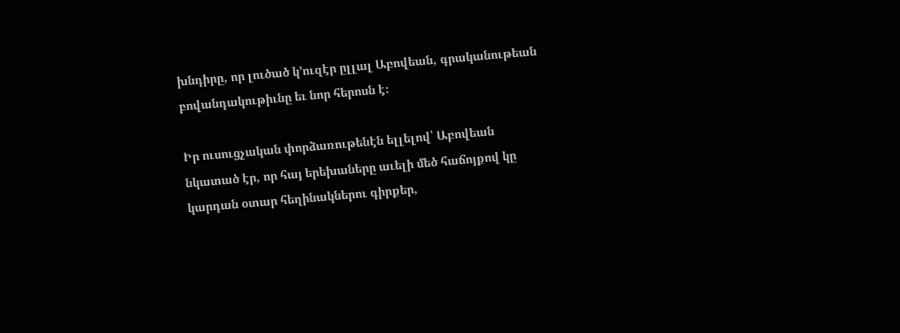խնդիրը, որ լուծած կ՚ուզէր ըլլալ Աբովեան, գրականութեան բովանդակութիւնը եւ նոր հերոսն է։

Իր ուսուցչական փորձառութենէն ելլելով՝ Աբովեան նկատած էր, որ հայ երեխաները աւելի մեծ հաճոյքով կը կարդան օտար հեղինակներու գիրքեր,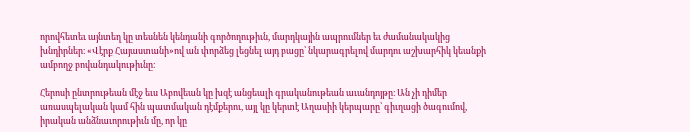որովհետեւ այնտեղ կը տեսնեն կենդանի գործողութիւն, մարդկային ապրումներ եւ ժամանակակից խնդիրներ։ «Վէրք Հայաստանի»ով ան փորձեց լեցնել այդ բացը՝ նկարագրելով մարդու աշխարհիկ կեանքի ամբողջ բովանդակութիւնը։

Հերոսի ընտրութեան մէջ եւս Աբովեան կը խզէ անցեալի գրականութեան աւանդոյթը։ Ան չի դիմեր առասպելական կամ հին պատմական դէմքերու, այլ կը կերտէ Աղասիի կերպարը՝ գիւղացի ծագումով, իրական անձնաւորութիւն մը, որ կը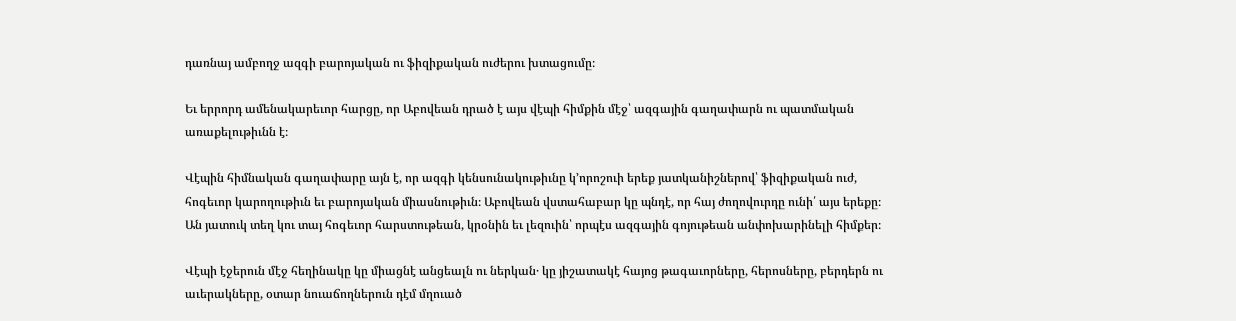դառնայ ամբողջ ազգի բարոյական ու ֆիզիքական ուժերու խտացումը։

Եւ երրորդ ամենակարեւոր հարցը, որ Աբովեան դրած է այս վէպի հիմքին մէջ՝ ազգային գաղափարն ու պատմական առաքելութիւնն է։

Վէպին հիմնական գաղափարը այն է, որ ազգի կենսունակութիւնը կ՚որոշուի երեք յատկանիշներով՝ ֆիզիքական ուժ, հոգեւոր կարողութիւն եւ բարոյական միասնութիւն։ Աբովեան վստահաբար կը պնդէ, որ հայ ժողովուրդը ունի՛ այս երեքը։ Ան յատուկ տեղ կու տայ հոգեւոր հարստութեան, կրօնին եւ լեզուին՝ որպէս ազգային գոյութեան անփոխարինելի հիմքեր։

Վէպի էջերուն մէջ հեղինակը կը միացնէ անցեալն ու ներկան․ կը յիշատակէ հայոց թագաւորները, հերոսները, բերդերն ու աւերակները, օտար նուաճողներուն դէմ մղուած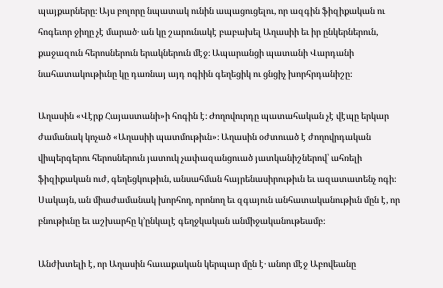պայքարները։ Այս բոլորը նպատակ ունին ապացուցելու, որ ազգին ֆիզիքական ու հոգեւոր ջիղը չէ մարած․ ան կը շարունակէ բաբախել Աղասիի եւ իր ընկերներուն, քաջազուն հերոսներուն երակներուն մէջ։ Ապարանցի պատանի Վարդանի նահատակութիւնը կը դառնայ այդ ոգիին գեղեցիկ ու ցնցիչ խորհրդանիշը։

Աղասին «Վէրք Հայաստանի»ի հոգին է։ Ժողովուրդը պատահական չէ վէպը երկար ժամանակ կոչած «Աղասիի պատմութիւն»։ Աղասին օժտուած է ժողովրդական վիպերգերու հերոսներուն յատուկ չափազանցուած յատկանիշներով՝ ահռելի ֆիզիքական ուժ, գեղեցկութիւն, անսահման հայրենասիրութիւն եւ ազատատենչ ոգի։ Սակայն, ան միաժամանակ խորհող, որոնող եւ զգայուն անհատականութիւն մըն է, որ բնութիւնը եւ աշխարհը կ՚ընկալէ գեղջկական անմիջականութեամբ։

Անժխտելի է, որ Աղասին հաւաքական կերպար մըն է․ անոր մէջ Աբովեանը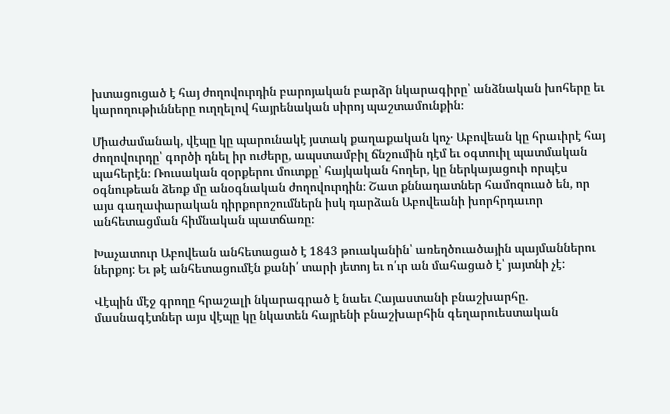խտացուցած է հայ ժողովուրդին բարոյական բարձր նկարագիրը՝ անձնական խոհերը եւ կարողութիւնները ուղղելով հայրենական սիրոյ պաշտամունքին։

Միաժամանակ, վէպը կը պարունակէ յստակ քաղաքական կոչ․ Աբովեան կը հրաւիրէ հայ ժողովուրդը՝ գործի դնել իր ուժերը, ապստամբիլ ճնշումին դէմ եւ օգտուիլ պատմական պահերէն։ Ռուսական զօրքերու մուտքը՝ հայկական հողեր, կը ներկայացուի որպէս օգնութեան ձեռք մը անօգնական ժողովուրդին։ Շատ քննադատներ համոզուած են, որ այս գաղափարական դիրքորոշումներն իսկ դարձան Աբովեանի խորհրդաւոր անհետացման հիմնական պատճառը։

Խաչատուր Աբովեան անհետացած է 1843 թուականին՝ առեղծուածային պայմաններու ներքոյ: Եւ թէ անհետացումէն քանի՛ տարի յետոյ եւ ո՛ւր ան մահացած է՝ յայտնի չէ:

Վէպին մէջ գրողը հրաշալի նկարագրած է նաեւ Հայաստանի բնաշխարհը. մասնագէտներ այս վէպը կը նկատեն հայրենի բնաշխարհին գեղարուեստական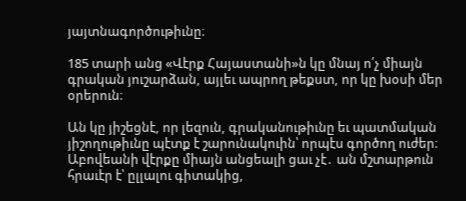յայտնագործութիւնը։

185 տարի անց «Վէրք Հայաստանի»ն կը մնայ ո՛չ միայն գրական յուշարձան, այլեւ ապրող թեքստ, որ կը խօսի մեր օրերուն։

Ան կը յիշեցնէ, որ լեզուն, գրականութիւնը եւ պատմական յիշողութիւնը պէտք է շարունակուին՝ որպէս գործող ուժեր։ Աբովեանի վէրքը միայն անցեալի ցաւ չէ․ ան մշտարթուն հրաւէր է՝ ըլլալու գիտակից,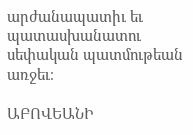արժանապատիւ եւ պատասխանատու սեփական պատմութեան առջեւ։

ԱԲՈՎԵԱՆԻ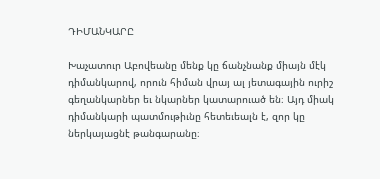ԴԻՄԱՆԿԱՐԸ

Խաչատուր Աբովեանը մենք կը ճանչնանք միայն մէկ դիմանկարով, որուն հիման վրայ ալ յետագային ուրիշ գեղանկարներ եւ նկարներ կատարուած են։ Այդ միակ դիմանկարի պատմութիւնը հետեւեալն է, զոր կը ներկայացնէ թանգարանը։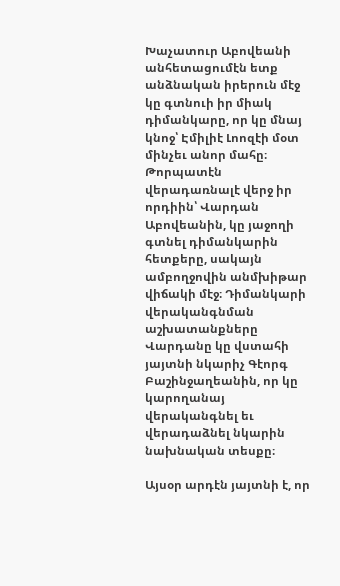Խաչատուր Աբովեանի անհետացումէն ետք անձնական իրերուն մէջ կը գտնուի իր միակ դիմանկարը, որ կը մնայ կնոջ՝ Էմիլիէ Լոոզէի մօտ մինչեւ անոր մահը։ Թորպատէն վերադառնալէ վերջ իր որդիին՝ Վարդան Աբովեանին, կը յաջողի գտնել դիմանկարին հետքերը, սակայն ամբողջովին անմխիթար վիճակի մէջ։ Դիմանկարի վերականգնման աշխատանքները Վարդանը կը վստահի յայտնի նկարիչ Գէորգ Բաշինջաղեանին, որ կը կարողանայ վերականգնել եւ վերադաձնել նկարին նախնական տեսքը։

Այսօր արդէն յայտնի է, որ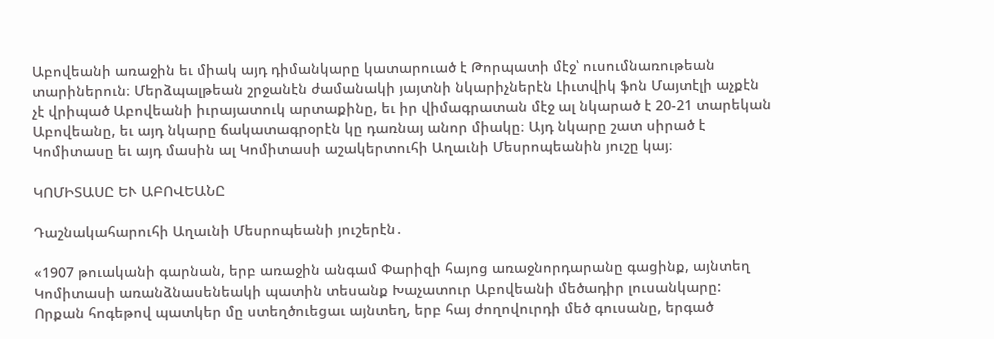Աբովեանի առաջին եւ միակ այդ դիմանկարը կատարուած է Թորպատի մէջ՝ ուսումնառութեան տարիներուն։ Մերձպալթեան շրջանէն ժամանակի յայտնի նկարիչներէն Լիւտվիկ ֆոն Մայտէլի աչքէն չէ վրիպած Աբովեանի իւրայատուկ արտաքինը, եւ իր վիմագրատան մէջ ալ նկարած է 20-21 տարեկան Աբովեանը, եւ այդ նկարը ճակատագրօրէն կը դառնայ անոր միակը։ Այդ նկարը շատ սիրած է Կոմիտասը եւ այդ մասին ալ Կոմիտասի աշակերտուհի Աղաւնի Մեսրոպեանին յուշը կայ։

ԿՈՄԻՏԱՍԸ ԵՒ ԱԲՈՎԵԱՆԸ

Դաշնակահարուհի Աղաւնի Մեսրոպեանի յուշերէն․

«1907 թուականի գարնան, երբ առաջին անգամ Փարիզի հայոց առաջնորդարանը գացինք, այնտեղ Կոմիտասի առանձնասենեակի պատին տեսանք Խաչատուր Աբովեանի մեծադիր լուսանկարը: Որքան հոգեթով պատկեր մը ստեղծուեցաւ այնտեղ, երբ հայ ժողովուրդի մեծ գուսանը, երգած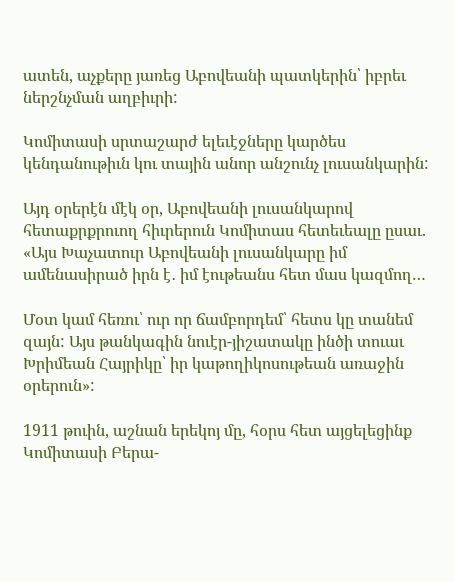ատեն, աչքերը յառեց Աբովեանի պատկերին՝ իբրեւ ներշնչման աղբիւրի:

Կոմիտասի սրտաշարժ ելեւէջները կարծես կենդանութիւն կու տային անոր անշունչ լուսանկարին:

Այդ օրերէն մէկ օր, Աբովեանի լուսանկարով հետաքրքրուող հիւրերուն Կոմիտաս հետեւեալը ըսաւ. «Այս Խաչատուր Աբովեանի լուսանկարը իմ ամենասիրած իրն է․ իմ էութեանս հետ մաս կազմող…

Մօտ կամ հեռու՝ ուր որ ճամբորդեմ՝ հետս կը տանեմ զայն: Այս թանկագին նուէր-յիշատակը ինծի տուաւ Խրիմեան Հայրիկը՝ իր կաթողիկոսութեան առաջին օրերուն»:

1911 թուին, աշնան երեկոյ մը, հօրս հետ այցելեցինք Կոմիտասի Բերա-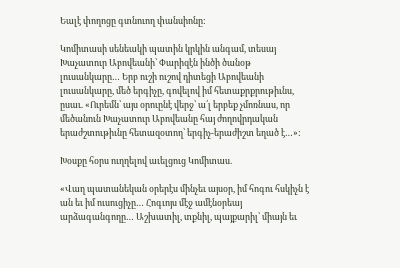Եալէ փողոցը գտնուող փանսիոնը:

Կոմիտասի սենեակի պատին կրկին անգամ, տեսայ Խաչատուր Աբովեանի՝ Փարիզէն ինծի ծանօթ լուսանկարը… Երբ ուշի ուշով դիտեցի Աբովեանի լուսանկարը, մեծ երգիչը, գովելով իմ հետաքրքրութիւնս, ըսաւ. «Ուրեմն՝ այս օրուընէ վերջ՝ ա՛լ երբեք չմոռնաս, որ մեծանուն Խաչատուր Աբովեանը հայ ժողովրդական երաժշտութիւնը հետազօտող՝ երգիչ-երաժիշտ եղած է…»:

Խօսքը հօրս ուղղելով աւելցուց Կոմիտաս.

«Վաղ պատանեկան օրերէս մինչեւ այսօր, իմ հոգու հսկիչն է ան եւ իմ ուսուցիչը… Հոգւոյս մէջ ամէնօրեայ արձագանգողը… Աշխատիլ, տքնիլ, պայքարիլ՝ միայն եւ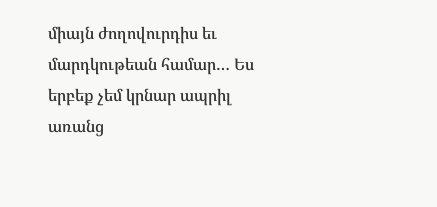միայն ժողովուրդիս եւ մարդկութեան համար… Ես երբեք չեմ կրնար ապրիլ առանց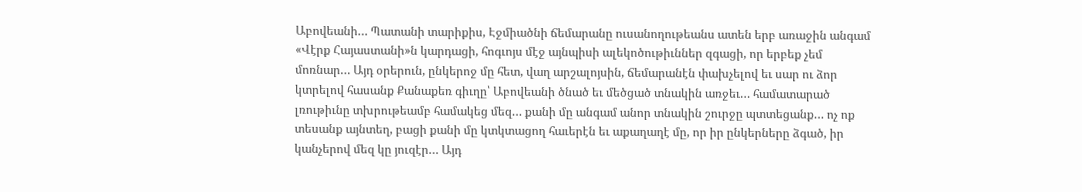Աբովեանի… Պատանի տարիքիս, Էջմիածնի ճեմարանը ուսանողութեանս ատեն երբ առաջին անգամ «Վէրք Հայաստանի»ն կարդացի, հոգւոյս մէջ այնպիսի ալեկոծութիւններ զգացի, որ երբեք չեմ մոռնար… Այդ օրերուն, ընկերոջ մը հետ, վաղ արշալոյսին, ճեմարանէն փախչելով եւ սար ու ձոր կտրելով հասանք Քանաքեռ գիւղը՝ Աբովեանի ծնած եւ մեծցած տնակին առջեւ… համատարած լռութիւնը տխրութեամբ համակեց մեզ… քանի մը անգամ անոր տնակին շուրջը պտտեցանք… ոչ ոք տեսանք այնտեղ, բացի քանի մը կտկտացող հաւերէն եւ աքաղաղէ մը, որ իր ընկերները ձգած, իր կանչերով մեզ կը յուզէր… Այդ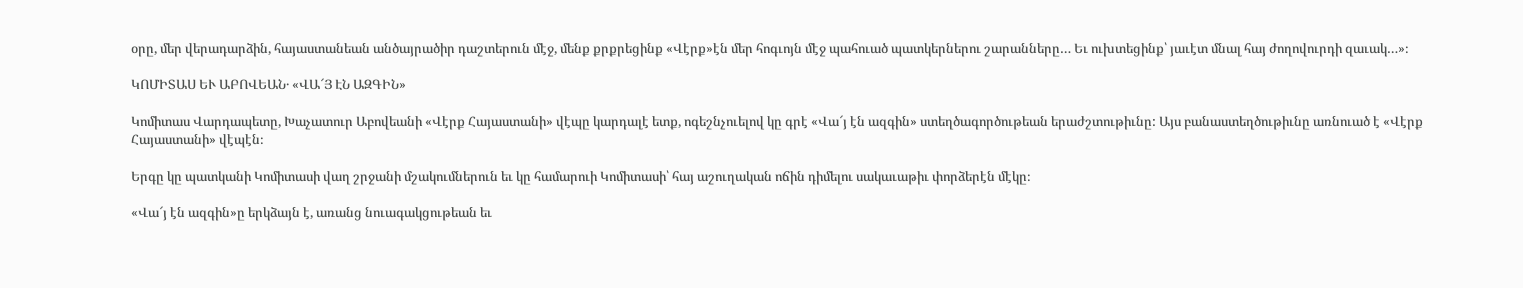օրը, մեր վերադարձին, հայաստանեան անծայրածիր դաշտերուն մէջ, մենք քրքրեցինք «Վէրք»էն մեր հոգւոյն մէջ պահուած պատկերներու շարանները… Եւ ուխտեցինք՝ յաւէտ մնալ հայ ժողովուրդի զաւակ…»։

ԿՈՄԻՏԱՍ ԵՒ ԱԲՈՎԵԱՆ․ «ՎԱ՜Յ ԷՆ ԱԶԳԻՆ»

Կոմիտաս Վարդապետը, Խաչատուր Աբովեանի «Վէրք Հայաստանի» վէպը կարդալէ ետք, ոգեշնչուելով կը գրէ «Վա՜յ էն ազգին» ստեղծագործութեան երաժշտութիւնը: Այս բանաստեղծութիւնը առնուած է «Վէրք Հայաստանի» վէպէն։

Երգը կը պատկանի Կոմիտասի վաղ շրջանի մշակումներուն եւ կը համարուի Կոմիտասի՝ հայ աշուղական ոճին դիմելու սակաւաթիւ փորձերէն մէկը։

«Վա՜յ էն ազգին»ը երկձայն է, առանց նուագակցութեան եւ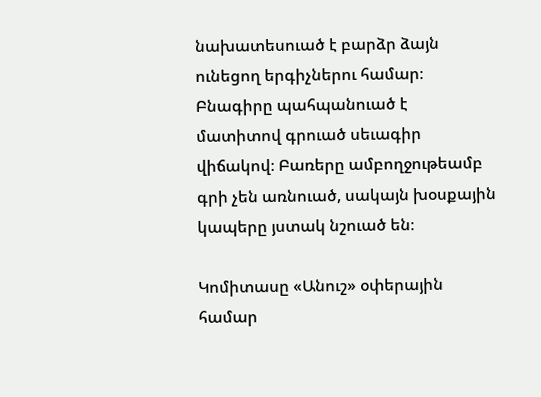նախատեսուած է բարձր ձայն ունեցող երգիչներու համար։ Բնագիրը պահպանուած է մատիտով գրուած սեւագիր վիճակով։ Բառերը ամբողջութեամբ գրի չեն առնուած, սակայն խօսքային կապերը յստակ նշուած են։

Կոմիտասը «Անուշ» օփերային համար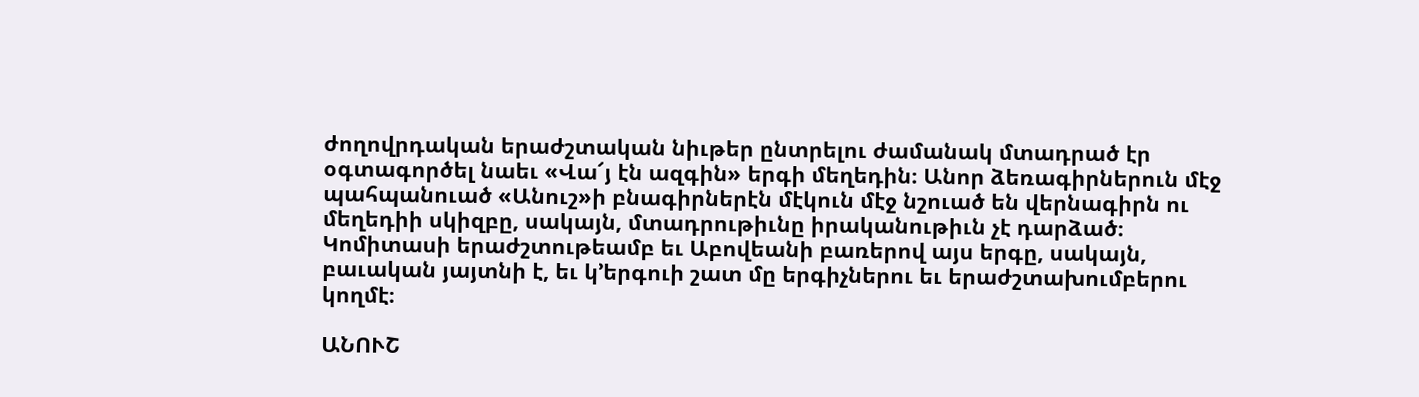ժողովրդական երաժշտական նիւթեր ընտրելու ժամանակ մտադրած էր օգտագործել նաեւ «Վա՜յ էն ազգին» երգի մեղեդին։ Անոր ձեռագիրներուն մէջ պահպանուած «Անուշ»ի բնագիրներէն մէկուն մէջ նշուած են վերնագիրն ու մեղեդիի սկիզբը, սակայն, մտադրութիւնը իրականութիւն չէ դարձած։ Կոմիտասի երաժշտութեամբ եւ Աբովեանի բառերով այս երգը, սակայն, բաւական յայտնի է, եւ կ՚երգուի շատ մը երգիչներու եւ երաժշտախումբերու կողմէ։

ԱՆՈՒՇ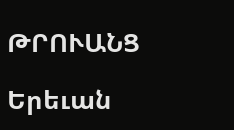ԹՐՈՒԱՆՑ

Երեւան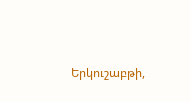Երկուշաբթի,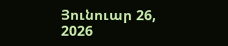Յունուար 26, 2026